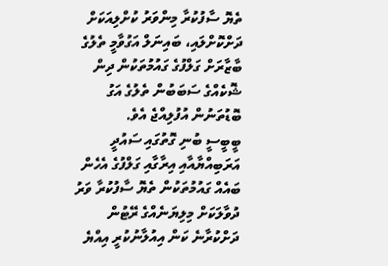ތެޔޮ ސާފުކުރާ މިންވަރު ކުށްލިއަކަށް ދަށްކޮށްލައި، ބައިނަލް އަގުވާމީ ތެލުގެ ބާޒާރަށް ގަލްފުގެ ގައުމުތަކުން ދިން ޝޮކެއްގެ ސަބަބުން ތެލުގެ އަގު ބޮޑުތަނުން އުފުލިއްޖެ އެވެ.
ބީބީސީ ބުނި ގޮތުގައި ސައުދީ އަރަބިއްޔާއާއި އިރާގާއި ގަލްފުގެ އެހެން ބައެއް ގައުމުތަކުން ތެޔޮ ސާފުކުރާ ވަރު ދުވާލަކަށް މިލިޔަނެއްގެ ރޭޓުން ދަށްކުރާނެ ކަން އިއުލާނުކުރީ އިއްޔެ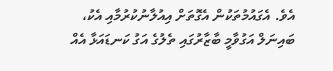އެވެ. އެގައުމުތަކުން އެގޮތަށް އިއުލާނުކުރުމާއި އެކު، ބައިނަލް އަގުވާމީ ބާޒާރުގައި ތެލުގެ އަގު ކަނޑައަޅާ އެއް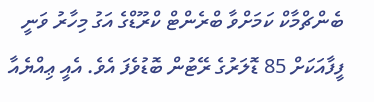ބެންޗްމާކް ކަމަށްވާ ބްރެންޓް ކްރޫޑްގެ އަގު މިހާރު ވަނީ ފީފާއަކަށް 85 ޑޮލަރުގެ ރޭޓުން ބޮޑުވެފަ އެވެ. އެއީ ޢިއްޔެއާ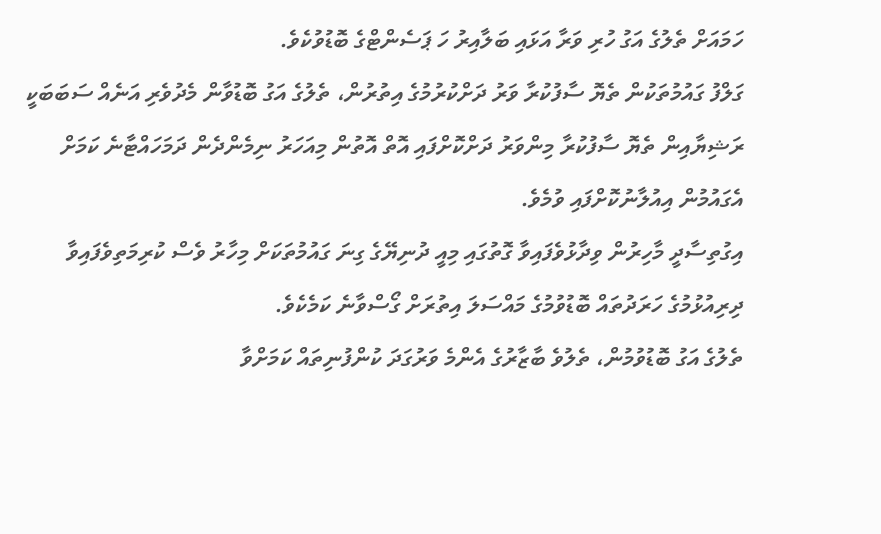ހަމައަށް ތެލުގެ އަގު ހުރި ވަރާ އަޅައި ބަލާއިރު ހަ ޕަސެންޓްގެ ބޮޑުވުކެވެ.
ގަލްފު ގައުމުތަކުން ތެޔޮ ސާފުކުރާ ވަރު ދަށްކުރުމުގެ އިތުރުން، ތެލުގެ އަގު ބޮޑުވާން މެދުވެރި އަނެއް ސަބަބަކީ ރަޝިޔާއިން ތެޔޮ ސާފުކުރާ މިންވަރު ދަށްކޮށްފައި އޮތް އޮތުން މިއަހަރު ނިމެންދެން ދަމަހައްޓާނެ ކަމަށް އެގައުމުން އިއުލާނުކޮށްފައި ވުމެވެ.
އިގުތިސާދީ މާހިރުން ވިދާޅުވެފައިވާ ގޮތުގައި މިއީ ދުނިޔޭގެ ގިނަ ގައުމުތަކަށް މިހާރު ވެސް ކުރިމަތިވެފައިވާ ދިރިއުޅުމުގެ ހަރަދުތައް ބޮޑުވުމުގެ މައްސަލަ އިތުރަށް ގޯސްވާނެ ކަމެކެވެ.
ތެލުގެ އަގު ބޮޑުވުމުން، ތެލުވެ ބާޒާރުގެ އެންމެ ވަރުގަދަ ކުންފުނިތައް ކަމަށްވާ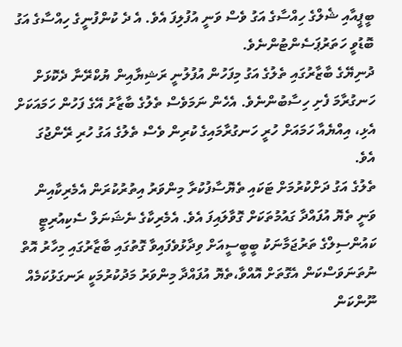ބީޕީއާއި ޝެލްގެ ހިއްސާގެ އަގު ވެސް ވަނީ އުފުލިފަ އެވެ. އެ ދެ ކުންފުނީގެ ހިއްސާގެ އަގު ބޮޑުވީ ހަތަރުޕަސެންޓުންނެވެ.
ދުނިޔޭގެ ބާޒާރުގައި ތެލުގެ އަގު މިފަހުން އުފުލުނީ ރަޝިޔާއިން ޔުކްރޭނާ ދެކޮޅަށް ހަނގުރާމަ ފެށި ހިސާބުންނެވެ. އެހެން ނަމަވެސް ތެލުގެ ބާޒާރު އޭގެ ފަހުން ހަމައަކަށް އެޅި، އިއްޔެއާ ހަމައަށް ހުރީ ހަނގުރާމައިގެ ކުރިން ވެސް ތެލުގެ އަގު ހުރި ރޭންޖުގަ އެވެ.
ތެލުގެ އަގު ދަށްކުރުމަށް ޓަކައި ތެޔޮސާފުކުރާ މިންވަރު އިތުރުކުރަން އެމެރިކާއިން ވަނީ ތެޔޮ އުފައްދާ ގައުމުތަކަށް ގޮވާލައިފަ އެވެ. އެމެރިކާގެ ނެޝަނަލް ސެކިއުރިޓީ ކައުންސިލްގެ ތަރުޖަމާނަކު ބީބީސީއަށް ވިދާޅުވެފައިވާ ގޮތުގައި ބާޒާރުގައި މިހާރު އޮތް ނުތަނަވަސްކަން އެގޮތަށް އޮއްވާ،ތެޔޮ އުފައްދާ މިންވަރު މަދުކުރުމަކީ ރަނގަޅުކަމެއް ނޫންކަން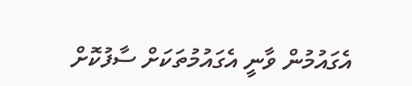އެގައުމުން ވާނީ އެގައުމުތަކަށް ސާފުކޮށް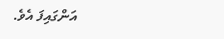އަންގައިފަ އެވެ.